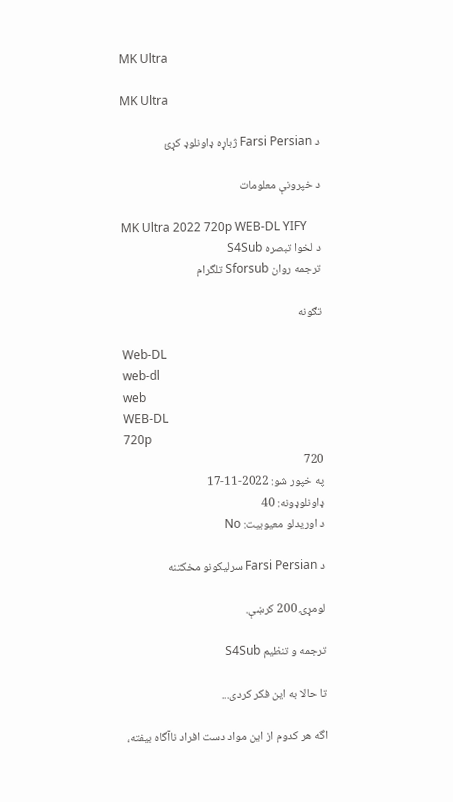MK Ultra

MK Ultra

د Farsi Persian ژباړه ډاونلوډ کړئ

د خپرونې معلومات

MK Ultra 2022 720p WEB-DL YIFY
د لخوا تبصره S4Sub
ترجمه روان Sforsub تلگرام

تګونه

Web-DL
web-dl
web
WEB-DL
720p
720
په خپور شو: 2022-11-17
ډاونلوډونه: 40
د اوریدلو معیوبیت: No

د Farsi Persian سرليکونو مخکتنه

لومړۍ 200 کرښې.

ترجمه و تنظیم S4Sub

تا حالا به این فکر کردی...

اگه هر کدوم از این مواد دست افراد ناآگاه بیفته،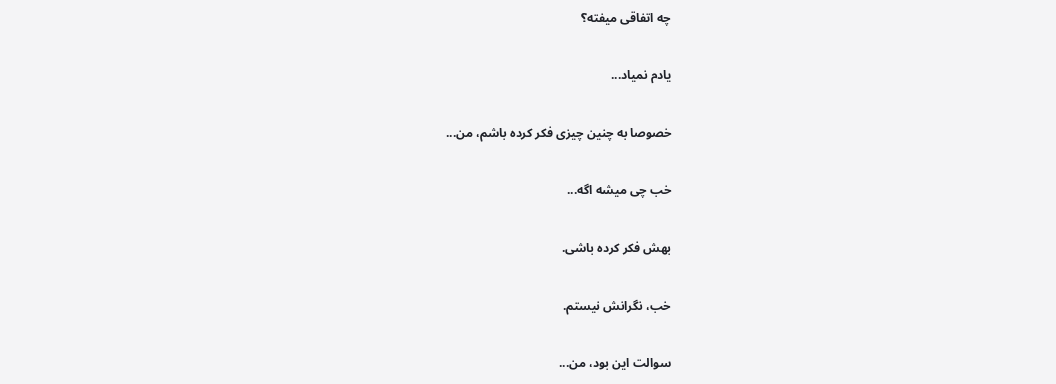چه اتفاقی میفته؟

یادم نمیاد...

خصوصا به چنین چیزی فکر کرده باشم، من...

خب چی میشه اگه...

بهش فکر کرده باشی.

خب، نگرانش نیستم.

سوالت این بود، من...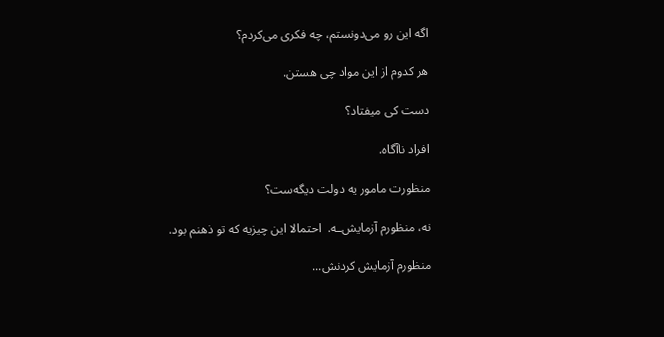اگه این رو می‌دونستم، چه فکری می‌کردم؟

هر کدوم از این مواد چی هستن.

دست کی میفتاد؟

افراد ناآگاه.

منظورت مامور یه دولت دیگه‌ست؟

نه، منظورم آزمایش‌ـه.  احتمالا این چیزیه که تو ذهنم بود.

منظورم آزمایش کردنش...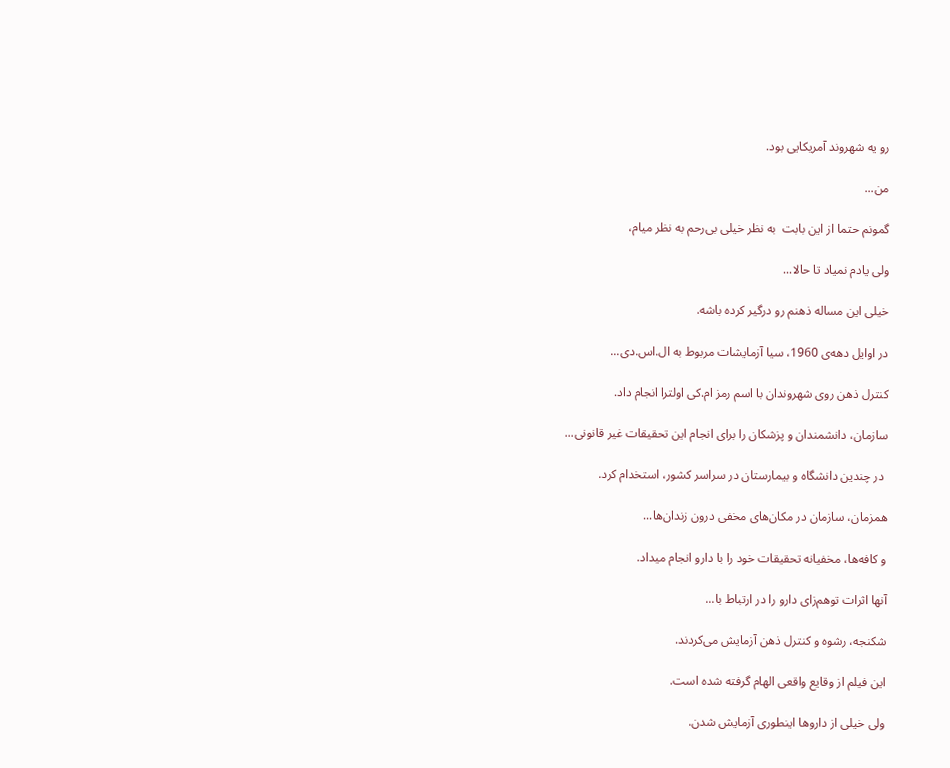رو یه شهروند آمریکایی بود.

من...

گمونم حتما از این بابت  به نظر خیلی بی‌رحم به نظر میام،

ولی یادم نمیاد تا حالا...

خیلی این مساله ذهنم رو درگیر کرده باشه.

در اوایل دهه‌ی 1960، سیا آزمایشات مربوط به ال.اس.دی...

کنترل ذهن روی شهروندان با اسم رمز ام.کی اولترا انجام داد.

سازمان، دانشمندان و پزشکان را برای انجام این تحقیقات غیر قانونی...

 در چندین دانشگاه و بیمارستان در سراسر کشور، استخدام کرد.

همزمان، سازمان در مکان‌های مخفی درون زندان‌‌ها...

و کافه‌ها، مخفیانه تحقیقات خود را با دارو انجام میداد.

آنها اثرات توهم‌زای دارو را در ارتباط با...

شکنجه، رشوه و کنترل ذهن آزمایش می‌کردند.

این فیلم از وقایع واقعی الهام گرفته شده است.

ولی خیلی از داروها اینطوری آزمایش شدن.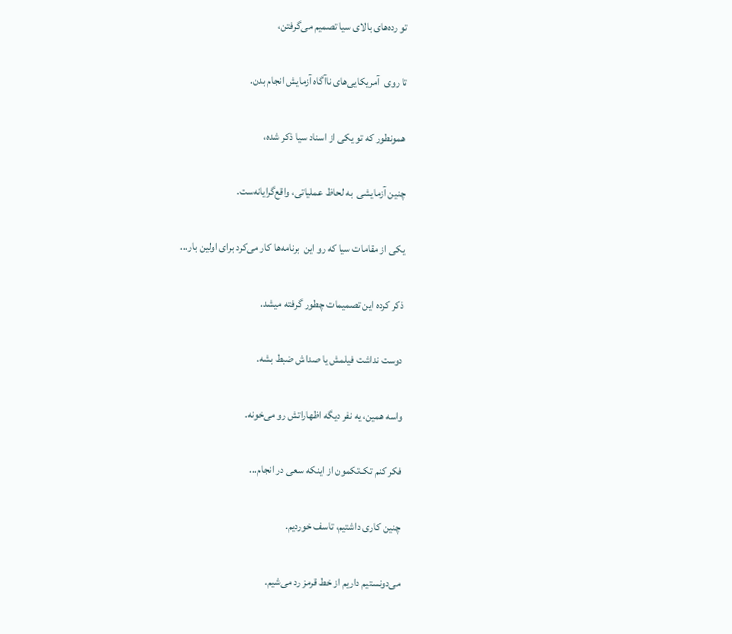تو رده‌های بالای سیا تصمیم می‌گرفتن،

تا روی  آمریکایی‌های ناآگاه آزمایش انجام بدن.

همونطور که تو یکی از اسناد سیا ذکر شده،

چنین آزمایشی  به لحاظ عملیاتی، واقع‌گرایانه‌ست.

یکی از مقامات سیا که رو این  برنامه‌ها کار می‌کرد برای اولین بار...

ذکر کرده این تصمیمات چطور گرفته میشد.

دوست نداشت فیلمش یا صداش ضبط بشه.

واسه همین، یه نفر دیگه اظهاراتش رو می‌خونه.

فکر کنم تک‌تکمون از اینکه سعی در انجام...

چنین کاری داشتیم، تاسف خوردیم.

می‌دونستیم داریم از خط قرمز رد می‌شیم.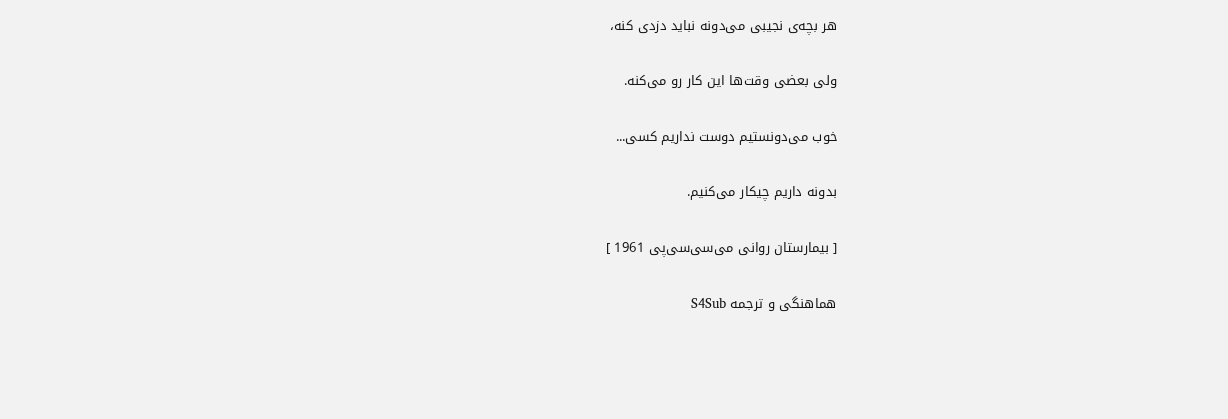هر بچه‌ی نجیبی می‌دونه نباید دزدی کنه،

ولی بعضی وقت‌ها این کار رو می‌کنه.

خوب می‌دونستیم دوست نداریم کسی...

بدونه داریم چیکار می‌کنیم.

[ بیمارستان روانی می‌سی‌سی‌پی 1961 ]

هماهنگی و ترجمه S4Sub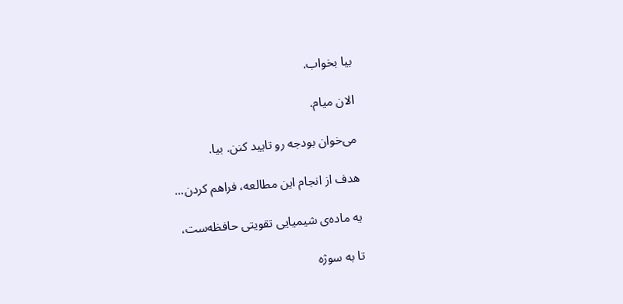بیا بخواب.

الان میام.

می‌خوان بودجه رو تایید کنن. بیا.

هدف از انجام این مطالعه، فراهم کردن...

یه ماده‌ی شیمیایی تقویتی حافظه‌ست،

تا به سوژه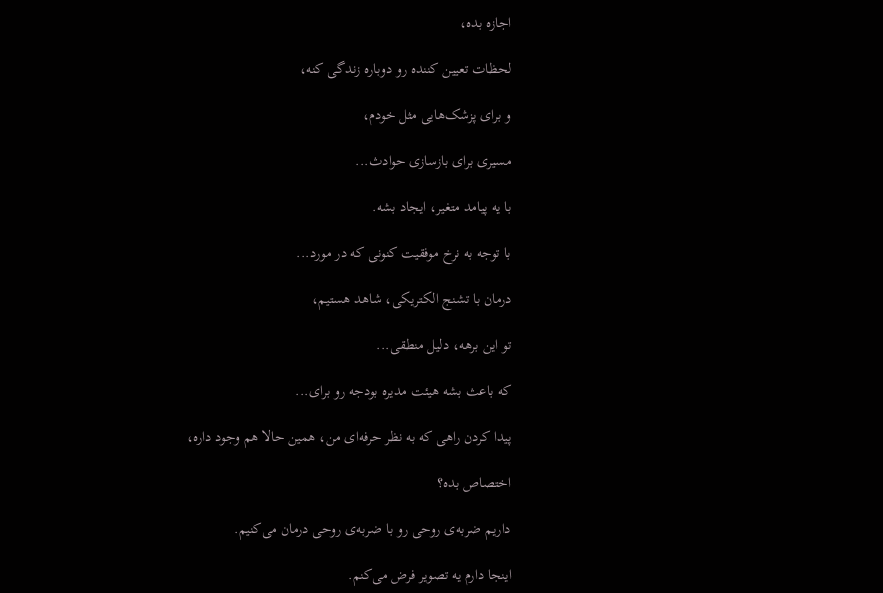اجازه بده،

لحظات تعیین کننده رو دوباره زندگی کنه،

و برای پزشک‌هایی مثل خودم،

مسیری برای بازسازی حوادث...

با یه پیامد متغیر، ایجاد بشه.

با توجه به نرخ موفقیت کنونی که در مورد...

درمان با تشنج الکتریکی، شاهد هستیم،

تو این برهه، دلیل منطقی...

که باعث بشه هیئت مدیره بودجه رو برای...

پیدا کردن راهی که به نظر حرفه‌ای من، همین حالا هم وجود داره،

اختصاص بده؟

داریم ضربه‌ی روحی رو با ضربه‌ی روحی درمان می‌کنیم.

اینجا دارم یه تصویر فرض می‌کنم.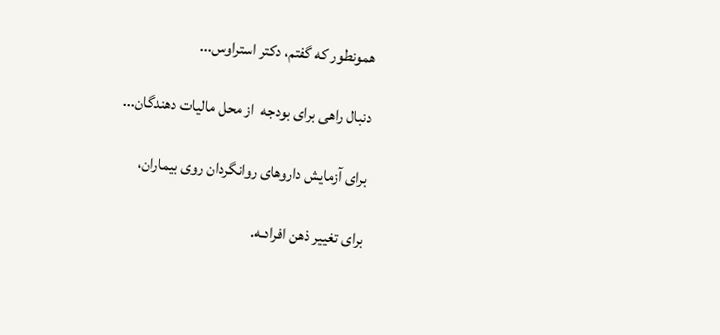همونطور که گفتم، دکتر استراوس...

دنبال راهی برای بودجه  از محل مالیات دهندگان...

برای آزمایش داروهای روانگردان روی بیماران،

برای تغییر ذهن افرادـه.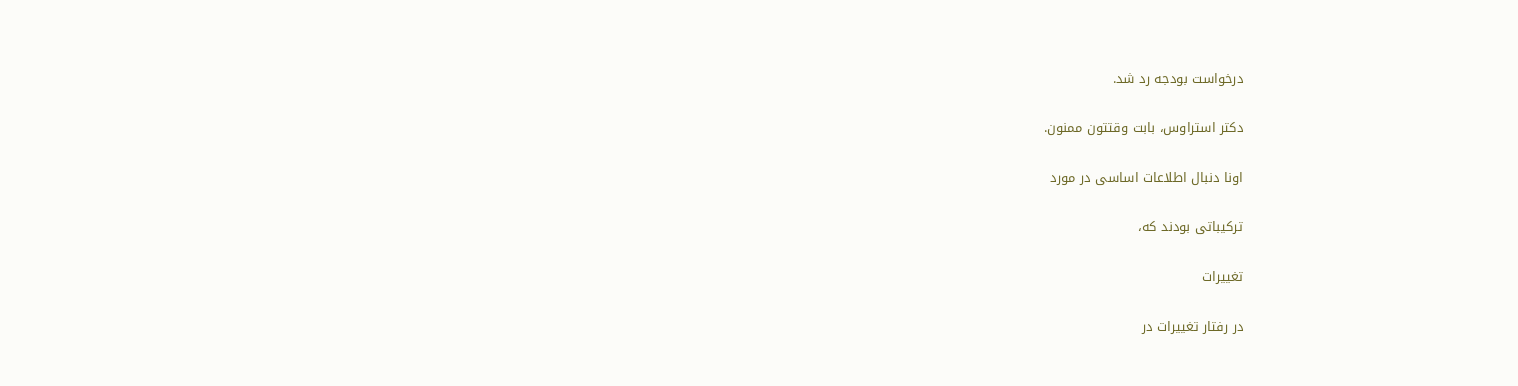درخواست بودجه رد شد.

دکتر استراوس، بابت وقتتون ممنون.

اونا دنبال اطلاعات اساسی در مورد

ترکیباتی بودند که،

تغییرات

در رفتار تغییرات در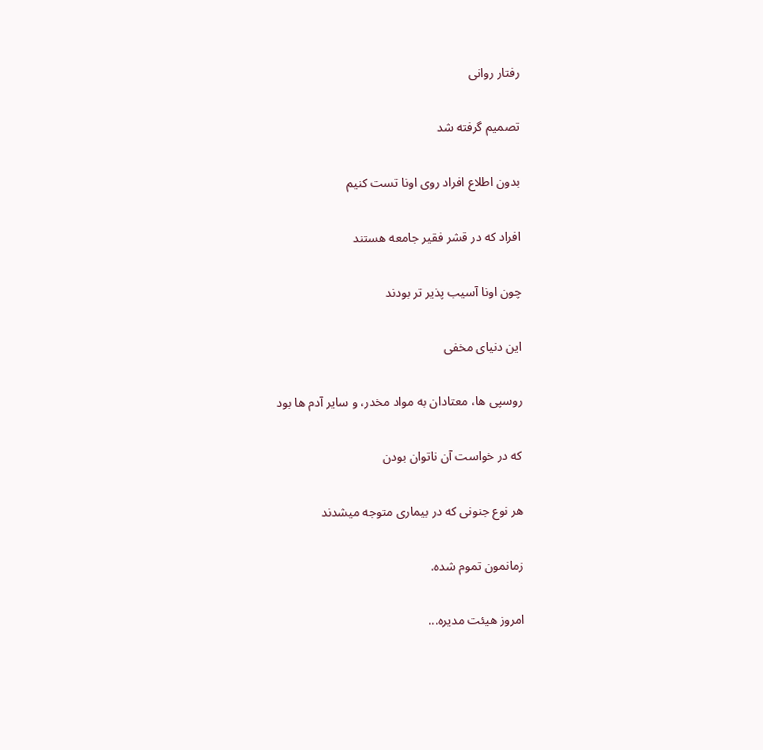رفتار روانی

تصمیم گرفته شد

بدون اطلاع افراد روی اونا تست کنیم

افراد که در قشر فقیر جامعه هستند

چون اونا آسیب پذیر تر بودند

این دنیای مخفی

روسپی ها، معتادان به مواد مخدر، و سایر آدم ها بود

که در خواست آن ناتوان بودن

هر نوع جنونی که در بیماری متوجه میشدند

زمانمون تموم شده.

امروز هیئت مدیره...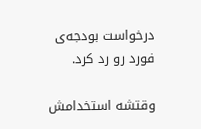درخواست بودجه‌ی فورد رو رد کرد.

وقتشه استخدامش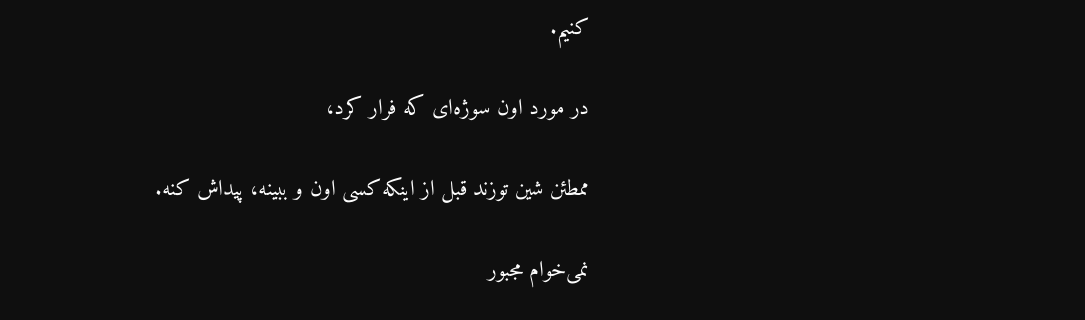کنیم.

در مورد اون سوژه‌ای که فرار کرد،

ممطئن شین توزند قبل از اینکه کسی اون و ببینه، پیداش کنه.

نمی‌خوام مجبور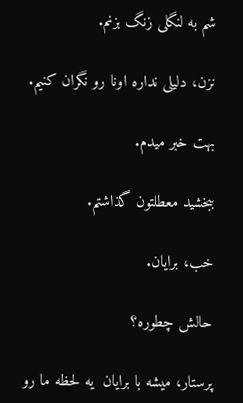شم به لنگلی زنگ بزنم.

نزن، دلیلی نداره اونا رو نگران کنیم.

بهت خبر میدم.

ببخشید معطلتون گذاشتم.

خب، برایان.

حالش چطوره؟

پرستار، میشه با برایان  یه لحظه ما رو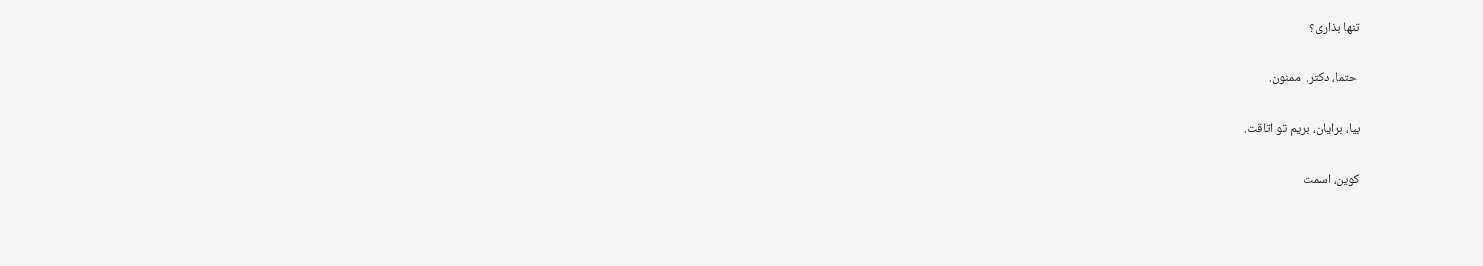تنها بذاری؟

 حتما، دکتر.  ممنون.

بیا، برایان، بریم تو اتاقت.

کوین، اسمت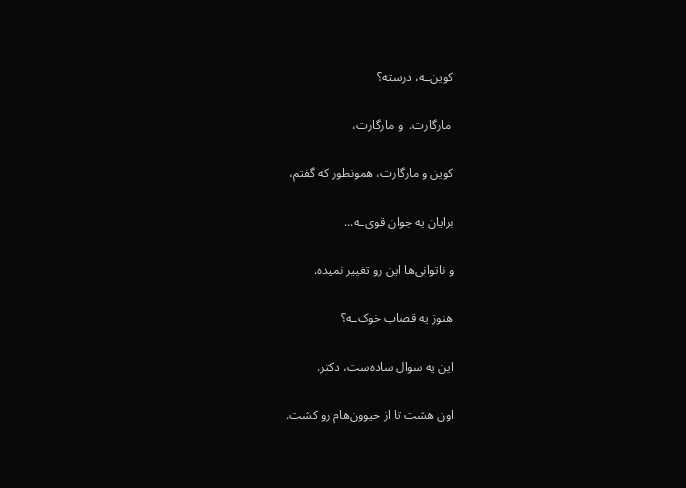کوین‌ـه، درسته؟

 مارگارت.  و مارگارت،

کوین و مارگارت، همونطور که گفتم،

برایان یه جوان قوی‌ـه...

و ناتوانی‌ها این رو تغییر نمیده.

هنوز یه قصاب خوک‌ـه؟

این یه سوال ساده‌ست، دکتر.

اون هشت تا از حیوون‌هام رو کشت.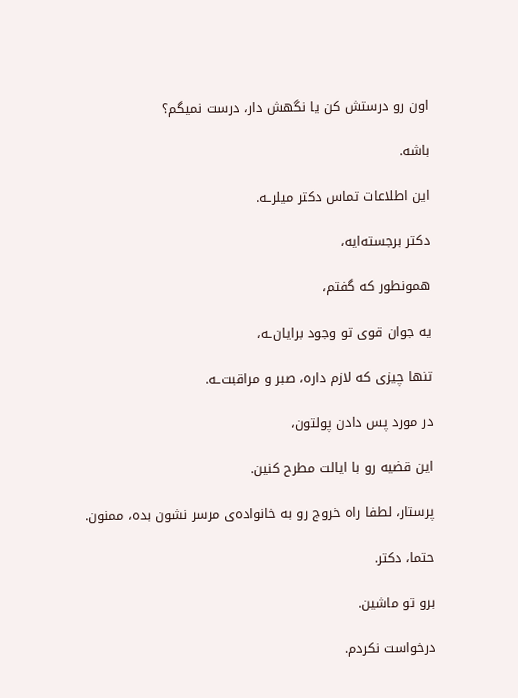اون رو درستش کن یا نگهش دار، درست نمیگم؟

باشه.

این اطلاعات تماس دکتر میلرـه.

دکتر برجسته‌ایه،

همونطور که گفتم،

یه جوان قوی تو وجود برایان‌ـه،

تنها چیزی که لازم داره، صبر و مراقبت‌ـه.

در مورد پس دادن پولتون،

این قضیه رو با ایالت مطرح کنین.

پرستار، لطفا راه خروج رو به خانواده‌ی مرسر نشون بده، ممنون.

حتما، دکتر.

برو تو ماشین.

درخواست نکردم.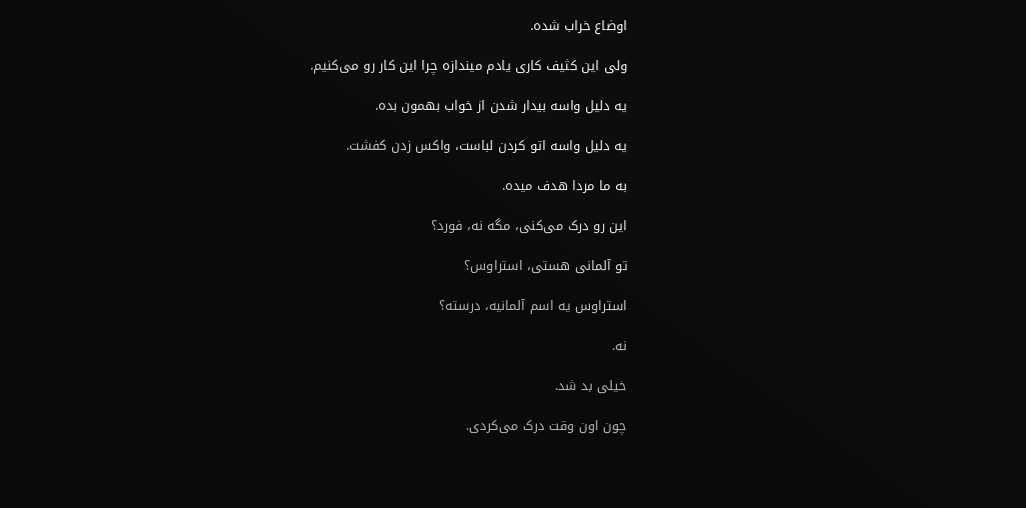اوضاع خراب شده.

ولی این کثیف کاری یادم میندازه چرا این کار رو می‌کنیم.

یه دلیل واسه بیدار شدن از خواب بهمون بده.

یه دلیل واسه اتو کردن لباست، واکس زدن کفشت.

به ما مردا هدف میده.

این رو درک می‌کنی، مگه نه، فورد؟

تو آلمانی هستی، استراوس؟

استراوس یه اسم آلمانیه، درسته؟

نه.

خیلی بد شد.

چون اون وقت درک می‌کردی.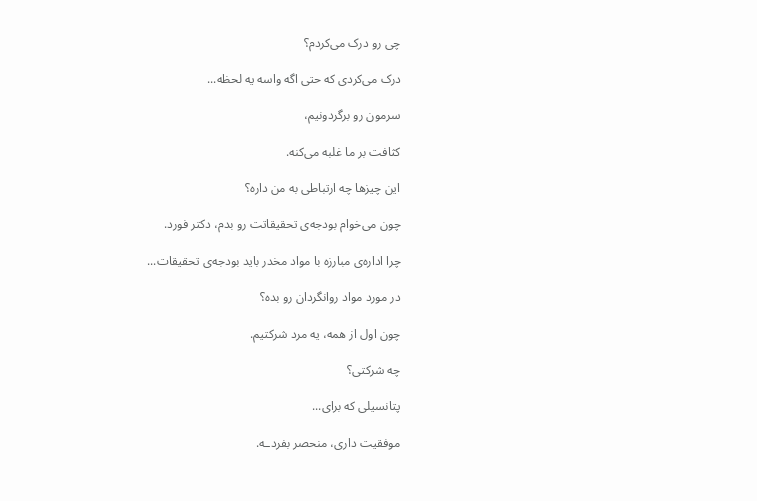چی رو درک می‌کردم؟

درک می‌کردی که حتی اگه واسه یه لحظه...

سرمون رو برگردونیم،

کثافت بر ما غلبه می‌کنه.

این چیزها چه ارتباطی به من داره؟

چون می‌خوام بودجه‌ی تحقیقاتت رو بدم، دکتر فورد.

چرا اداره‌ی مبارزه با مواد مخدر باید بودجه‌ی تحقیقات...

در مورد مواد روانگردان رو بده؟

چون اول از همه، یه مرد شرکتیم.

چه شرکتی؟

پتانسیلی که برای...

موفقیت داری، منحصر بفردـه.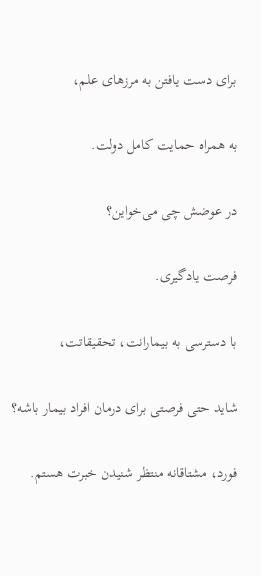برای دست یافتن به مرزهای علم،

به همراه حمایت کامل دولت.

در عوضش چی می‌خواین؟

فرصت یادگیری.

با دسترسی به بیمارانت، تحقیقاتت،

شاید حتی فرصتی برای درمان افراد بیمار باشه؟

فورد، مشتاقانه منتظر شنیدن خبرت هستم.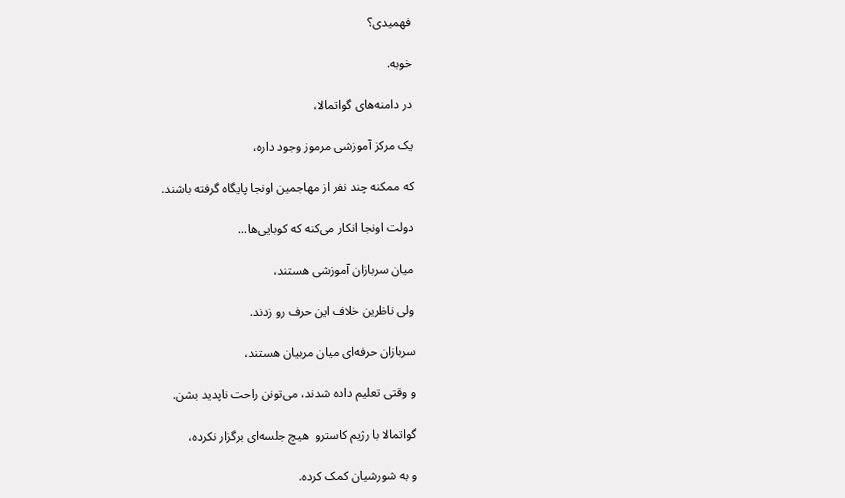فهمیدی؟

خوبه.

در دامنه‌های گواتمالا،

یک مرکز آموزشی مرموز وجود داره،

که ممکنه چند نفر از مهاجمین اونجا پایگاه گرفته باشند.

دولت اونجا انکار می‌کنه که کوبایی‌ها...

میان سربازان آموزشی هستند،

ولی ناظرین خلاف این حرف رو زدند.

سربازان حرفه‌ای میان مربیان هستند،

و وقتی تعلیم داده شدند، می‌تونن راحت ناپدید بشن.

گواتمالا با رژیم کاسترو  هیچ جلسه‌ای برگزار نکرده،

و به شورشیان کمک کرده.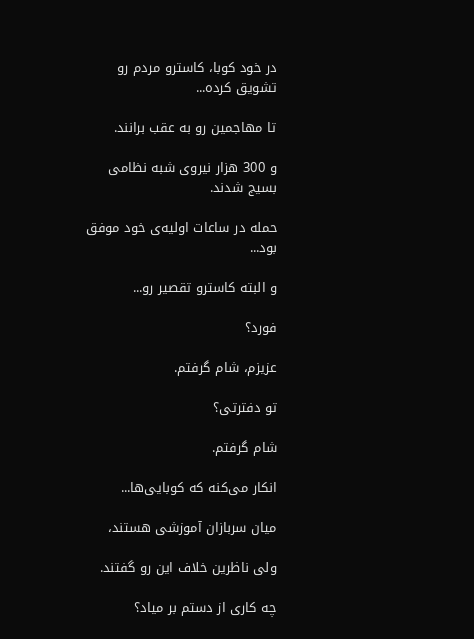در خود کوبا، کاسترو مردم رو تشویق کرده...

تا مهاجمین رو به عقب برانند.

و 300 هزار نیروی شبه نظامی بسیج شدند.

حمله در ساعات اولیه‌ی خود موفق بود...

و البته کاسترو تقصیر رو...

فورد؟

عزیزم، شام گرفتم.

تو دفترتی؟

شام گرفتم.

انکار می‌کنه که کوبایی‌ها...

میان سربازان آموزشی هستند،

ولی ناظرین خلاف این رو گفتند.

چه کاری از دستم بر میاد؟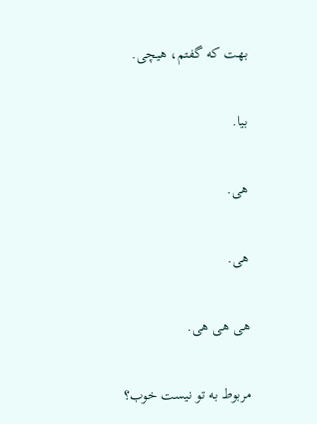بهت که گفتم، هیچی.

بیا.

هی.

هی.

هی هی هی.

مربوط به تو نیست خوب؟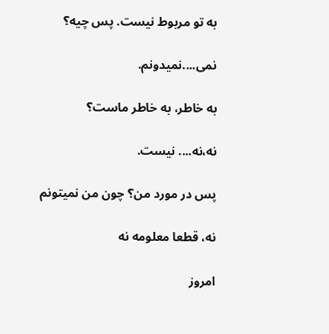به تو مربوط نیست. پس چیه؟

نمی....نمیدونم.

به خاطر، به خاطر ماست؟

نه،نه.... نیست.

پس در مورد من؟ چون من نمیتونم

نه، قطعا معلومه نه

امروز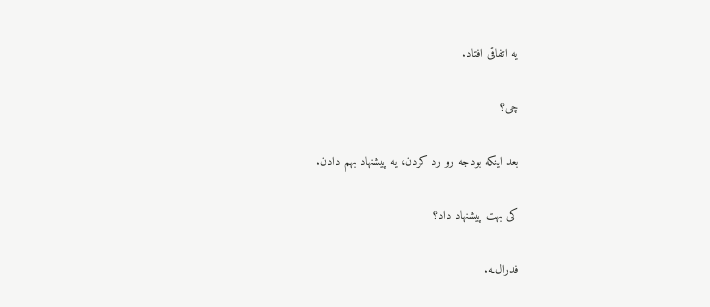یه اتفاقی افتاد.

چی؟

بعد اینکه بودجه رو رد کردن، یه پیشنهاد بهم دادن.

کی بهت پیشنهاد داد؟

فدرال‌ـه.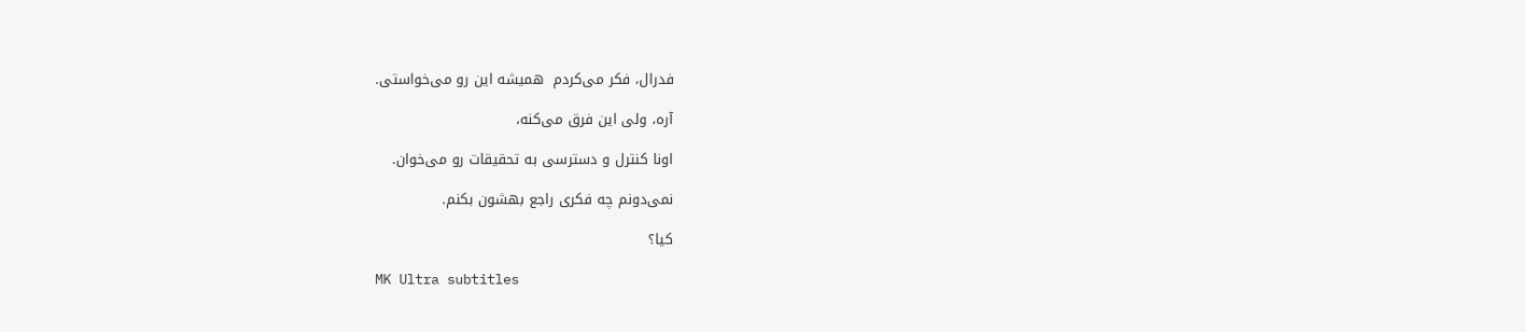فدرال، فکر می‌کردم  همیشه این رو می‌خواستی.

آره، ولی این فرق می‌کنه،

اونا کنترل و دسترسی به تحقیقات رو می‌خوان.

نمی‌دونم چه فکری راجع بهشون بکنم.

کیا؟

MK Ultra subtitles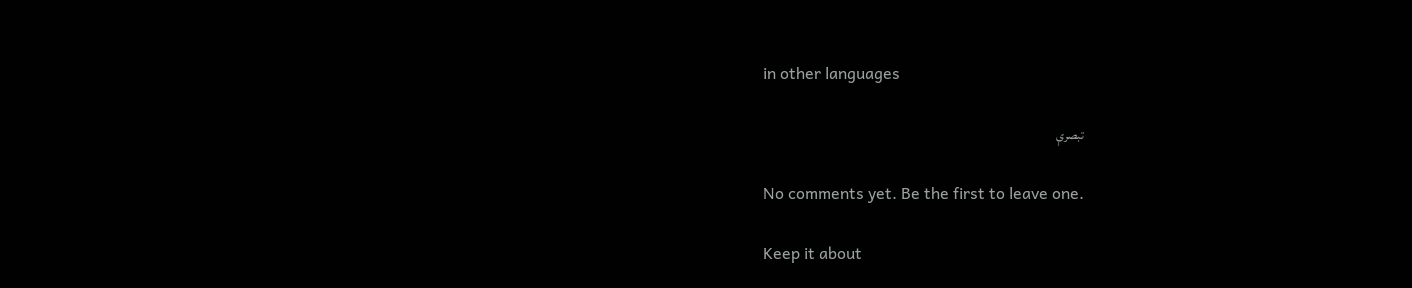in other languages

تبصرې

No comments yet. Be the first to leave one.

Keep it about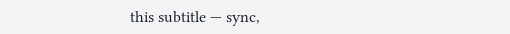this subtitle — sync,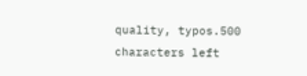quality, typos.500 characters left